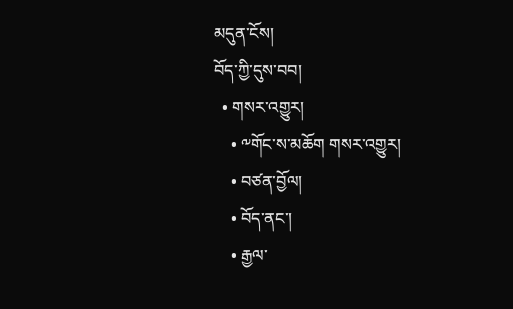མདུན་ངོས།
བོད་ཀྱི་དུས་བབ།
  • གསར་འགྱུར།
    • ༸གོང་ས་མཆོག གསར་འགྱུར།
    • བཙན་བྱོལ།
    • བོད་ནང་།
    • རྒྱལ་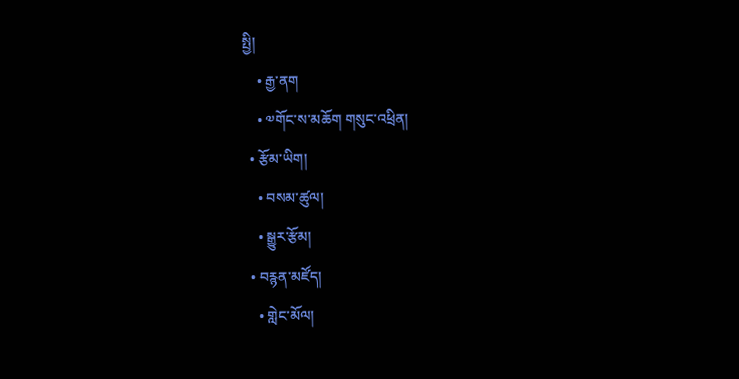སྤྱི།
    • རྒྱ་ནག
    • ༧གོང་ས་མཆོག གསུང་འཕྲིན།
  • རྩོམ་ཡིག།
    • བསམ་ཚུལ།
    • སྒྱུར་རྩོམ།
  • བརྙན་མཛོད།
    • གླེང་མོལ།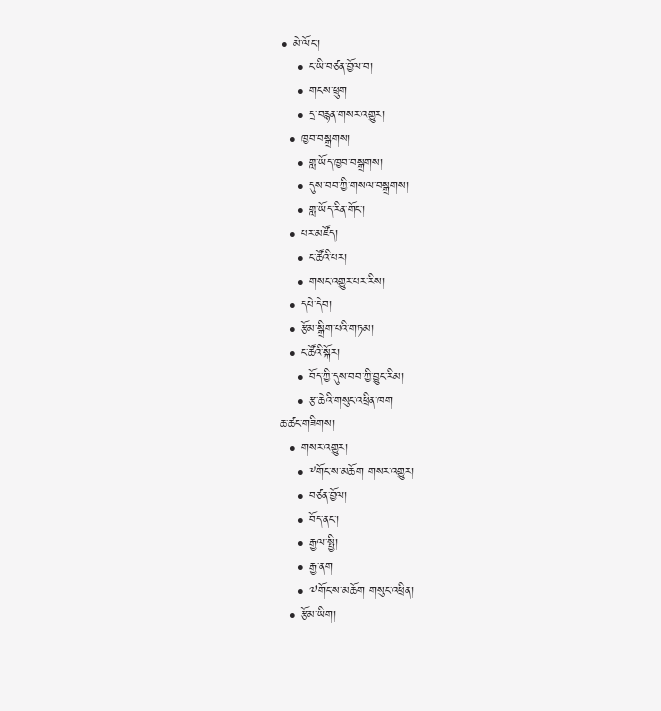• མེ་ལོང་།
    • ང་ཡི་བཙན་བྱོལ་བ།
    • གངས་ཕྲུག
    • དྲ་བརྙན་གསར་འགྱུར།
  • ཁྱབ་བསྒྲགས།
    • གླ་ཡོད་ཁྱབ་བསྒྲགས།
    • དུས་བབ་ཀྱི་གསལ་བསྒྲགས།
    • གླ་ཡོད་རིན་གོང་།
  • པར་མཛོད།
    • ང་ཚོའི་པར།
    • གསང་འགྱུར་པར་རིས།
  • དཔེ་དེབ།
  • རྩོམ་སྒྲིག་པའི་གཏམ།
  • ང་ཚོའི་སྐོར།
    • བོད་ཀྱི་དུས་བབ་ཀྱི་བྱུང་རིམ།
    • རྩ་ཆེའི་གསུང་འཕྲིན་ཁག
ཆ་ཚང་གཟིགས།
  • གསར་འགྱུར།
    • ༸གོང་ས་མཆོག གསར་འགྱུར།
    • བཙན་བྱོལ།
    • བོད་ནང་།
    • རྒྱལ་སྤྱི།
    • རྒྱ་ནག
    • ༧གོང་ས་མཆོག གསུང་འཕྲིན།
  • རྩོམ་ཡིག།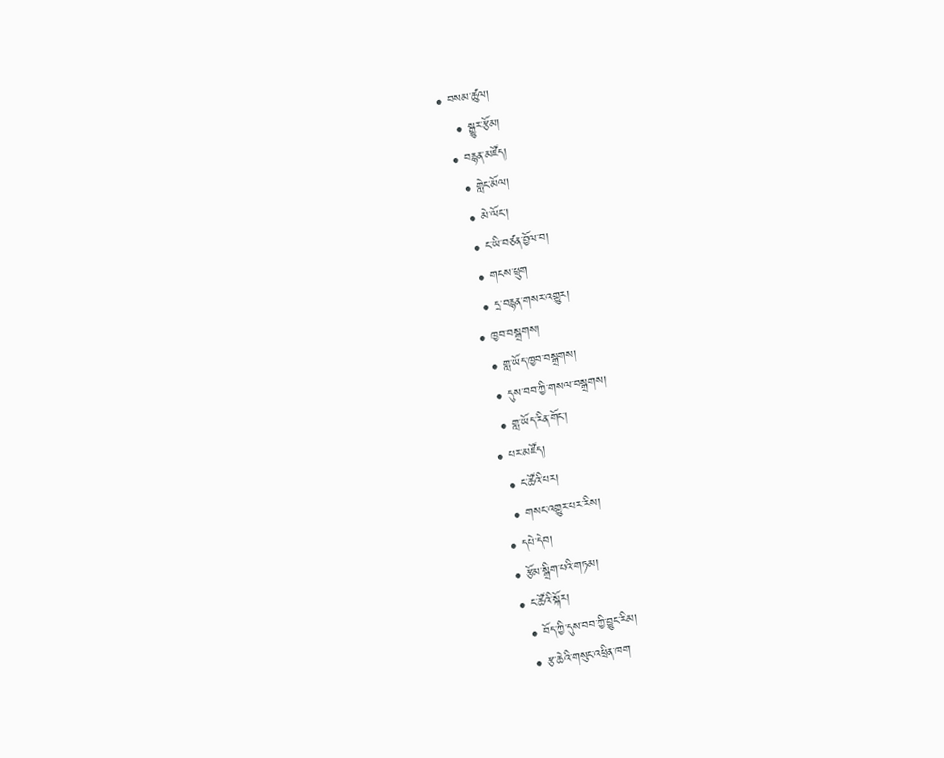• བསམ་ཚུལ།
    • སྒྱུར་རྩོམ།
  • བརྙན་མཛོད།
    • གླེང་མོལ།
    • མེ་ལོང་།
    • ང་ཡི་བཙན་བྱོལ་བ།
    • གངས་ཕྲུག
    • དྲ་བརྙན་གསར་འགྱུར།
  • ཁྱབ་བསྒྲགས།
    • གླ་ཡོད་ཁྱབ་བསྒྲགས།
    • དུས་བབ་ཀྱི་གསལ་བསྒྲགས།
    • གླ་ཡོད་རིན་གོང་།
  • པར་མཛོད།
    • ང་ཚོའི་པར།
    • གསང་འགྱུར་པར་རིས།
  • དཔེ་དེབ།
  • རྩོམ་སྒྲིག་པའི་གཏམ།
  • ང་ཚོའི་སྐོར།
    • བོད་ཀྱི་དུས་བབ་ཀྱི་བྱུང་རིམ།
    • རྩ་ཆེའི་གསུང་འཕྲིན་ཁག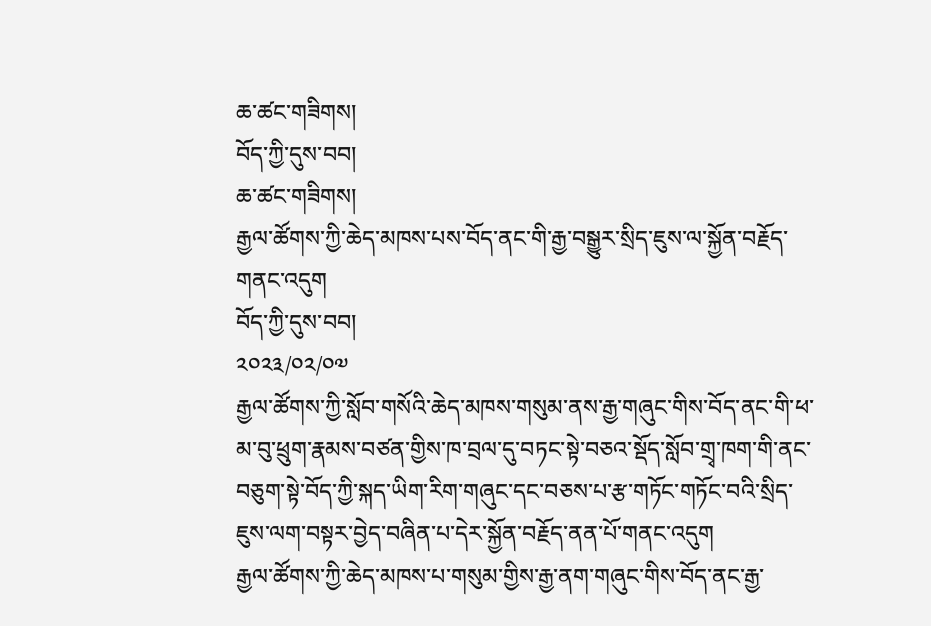ཆ་ཚང་གཟིགས།
བོད་ཀྱི་དུས་བབ།
ཆ་ཚང་གཟིགས།
རྒྱལ་ཚོགས་ཀྱི་ཆེད་མཁས་པས་བོད་ནང་གི་རྒྱ་བསྒྱུར་སྲིད་ཇུས་ལ་སྐྱོན་བརྗོད་གནང་འདུག
བོད་ཀྱི་དུས་བབ།
༢༠༢༣/༠༢/༠༧
རྒྱལ་ཚོགས་ཀྱི་སློབ་གསོའི་ཆེད་མཁས་གསུམ་ནས་རྒྱ་གཞུང་གིས་བོད་ནང་གི་ཕ་མ་བུ་ཕྲུག་རྣམས་བཙན་གྱིས་ཁ་བྲལ་དུ་བཏང་སྟེ་བཅའ་སྡོད་སློབ་གྲྭ་ཁག་གི་ནང་བཅུག་སྟེ་བོད་ཀྱི་སྐད་ཡིག་རིག་གཞུང་དང་བཅས་པ་རྩ་གཏོང་གཏོང་བའི་སྲིད་ཇུས་ལག་བསྟར་བྱེད་བཞིན་པ་དེར་སྐྱོན་བརྗོད་ནན་པོ་གནང་འདུག
རྒྱལ་ཚོགས་ཀྱི་ཆེད་མཁས་པ་གསུམ་གྱིས་རྒྱ་ནག་གཞུང་གིས་བོད་ནང་རྒྱ་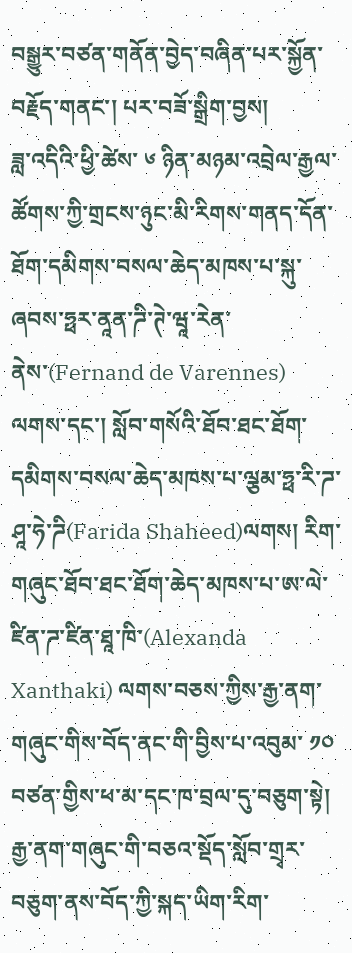བསྒྱུར་བཙན་གནོན་བྱེད་བཞིན་པར་སྐྱོན་བརྗོད་གནང་། པར་བཟོ་སྒྲིག་བྱས།
ཟླ་འདིའི་ཕྱི་ཚེས་ ༦ ཉིན་མཉམ་འབྲེལ་རྒྱལ་ཚོགས་ཀྱི་གྲངས་ཉུང་མི་རིགས་གནད་དོན་ཐོག་དམིགས་བསལ་ཆེད་མཁས་པ་སྐུ་ཞབས་ཧྥར་ནཱན་ཌི་ཊེ་ཝཱ་རེན་ནེས་(Fernand de Varennes) ལགས་དང་། སློབ་གསོའི་ཐོབ་ཐང་ཐོག་དམིགས་བསལ་ཆེད་མཁས་པ་ལྕམ་ཧྥ་རི་ཌ་ཤཱ་ཧེ་ཌི(Farida Shaheed)ལགས། རིག་གཞུང་ཐོབ་ཐང་ཐོག་ཆེད་མཁས་པ་ཨ་ལེ་ཛིན་ཌ་ཛིན་ཐཱ་ཁི་(Alexanda Xanthaki) ལགས་བཅས་ཀྱིས་རྒྱ་ནག་གཞུང་གིས་བོད་ནང་གི་བྱིས་པ་འབུམ་ ༡༠ བཙན་གྱིས་ཕ་མ་དང་ཁ་བྲལ་དུ་བཅུག་སྟེ། རྒྱ་ནག་གཞུང་གི་བཅའ་སྡོད་སློབ་གྲྭར་བཅུག་ནས་བོད་ཀྱི་སྐད་ཡིག་རིག་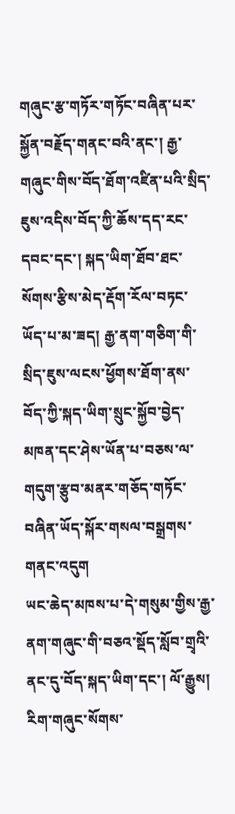གཞུང་རྩ་གཏོར་གཏོང་བཞིན་པར་སྐྱོན་བརྗོད་གནང་བའི་ནང་། རྒྱ་གཞུང་གིས་བོད་ཐོག་འཛིན་པའི་སྲིད་ཇུས་འདིས་བོད་ཀྱི་ཆོས་དད་རང་དབང་དང་། སྐད་ཡིག་ཐོབ་ཐང་སོགས་རྩིས་མེད་རྡོག་རོལ་བཏང་ཡོད་པ་མ་ཟད། རྒྱ་ནག་གཅིག་གི་སྲིད་ཇུས་ལངས་ཕྱོགས་ཐོག་ནས་བོད་ཀྱི་སྐད་ཡིག་སྲུང་སྐྱོབ་བྱེད་མཁན་དང་ཤེས་ཡོན་པ་བཅས་ལ་གདུག་རྩུབ་མནར་གཅོད་གཏོང་བཞིན་ཡོད་སྐོར་གསལ་བསྒྲགས་གནང་འདུག
ཡང་ཆེད་མཁས་པ་དེ་གསུམ་གྱིས་རྒྱ་ནག་གཞུང་གི་བཅའ་སྡོད་སློབ་གྲྭའི་ནང་དུ་བོད་སྐད་ཡིག་དང་། ལོ་རྒྱུས། རིག་གཞུང་སོགས་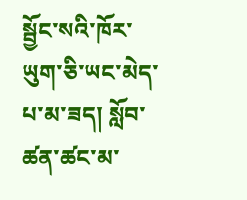སྦྱོང་སའི་ཁོར་ཡུག་ཅི་ཡང་མེད་པ་མ་ཟད། སློབ་ཚན་ཚང་མ་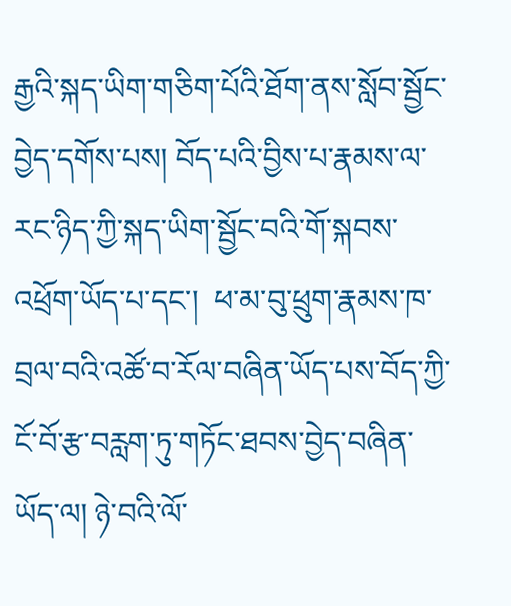རྒྱའི་སྐད་ཡིག་གཅིག་པོའི་ཐོག་ནས་སློབ་སྦྱོང་བྱེད་དགོས་པས། བོད་པའི་བྱིས་པ་རྣམས་ལ་རང་ཉིད་ཀྱི་སྐད་ཡིག་སྦྱོང་བའི་གོ་སྐབས་འཕྲོག་ཡོད་པ་དང་།  ཕ་མ་བུ་ཕྲུག་རྣམས་ཁ་བྲལ་བའི་འཚོ་བ་རོལ་བཞིན་ཡོད་པས་བོད་ཀྱི་ངོ་བོ་རྩ་བརླག་ཏུ་གཏོང་ཐབས་བྱེད་བཞིན་ཡོད་ལ། ཉེ་བའི་ལོ་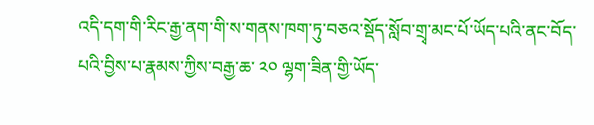འདི་དག་གི་རིང་རྒྱ་ནག་གི་ས་གནས་ཁག་ཏུ་བཅའ་སྡོད་སློབ་གྲྭ་མང་པོ་ཡོད་པའི་ནང་བོད་པའི་བྱིས་པ་རྣམས་ཀྱིས་བརྒྱ་ཆ་ ༢༠ ལྷག་ཟིན་གྱི་ཡོད་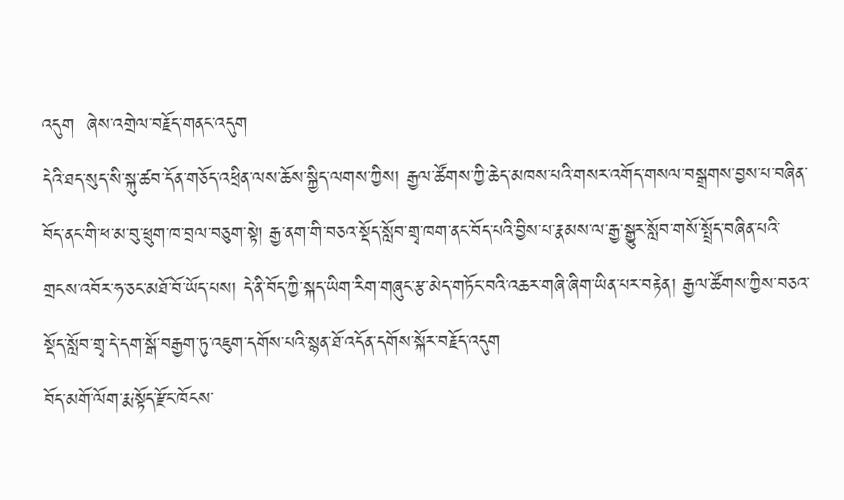འདུག  ཞེས་འགྲེལ་བརྗོད་གནང་འདུག
དེའི་ཐད་སུད་སི་སྐུ་ཚབ་དོན་གཅོད་འཕྲིན་ལས་ཆོས་སྐྱིད་ལགས་ཀྱིས། རྒྱལ་ཚོགས་ཀྱི་ཆེད་མཁས་པའི་གསར་འགོད་གསལ་བསྒྲགས་བྱས་པ་བཞིན་བོད་ནང་གི་ཕ་མ་བུ་ཕྲུག་ཁ་བྲལ་བཅུག་སྟེ། རྒྱ་ནག་གི་བཅའ་སྡོད་སློབ་གྲྭ་ཁག་ནང་བོད་པའི་བྱིས་པ་རྣམས་ལ་རྒྱ་སྒྱུར་སློབ་གསོ་སྤྲོད་བཞིན་པའི་གྲངས་འབོར་ཧ་ཅང་མཐོ་བོ་ཡོད་པས། དེ་ནི་བོད་ཀྱི་སྐད་ཡིག་རིག་གཞུང་རྩ་མེད་གཏོང་བའི་འཆར་གཞི་ཞིག་ཡིན་པར་བརྟེན། རྒྱལ་ཚོགས་ཀྱིས་བཅའ་སྡོད་སློབ་གྲྭ་དེ་དག་སྒོ་བརྒྱག་ཏུ་འཇུག་དགོས་པའི་སྙན་ཐོ་འདོན་དགོས་སྐོར་བརྗོད་འདུག
བོད་མགོ་ལོག་རྨ་སྟོད་རྫོང་ཁོངས་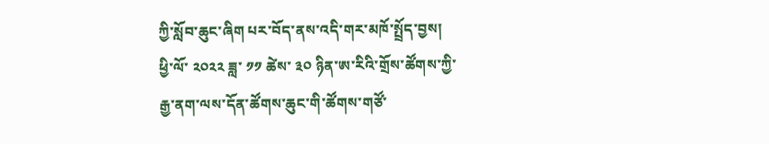ཀྱི་སློབ་ཆུང་ཞིག པར་བོད་ནས་འདི་གར་མཁོ་སྤྲོད་བྱས།
ཕྱི་ལོ་ ༢༠༢༢ ཟླ་ ༡༡ ཚེས་ ༣༠ ཉིན་ཨ་རིའི་གྲོས་ཚོགས་ཀྱི་རྒྱ་ནག་ལས་དོན་ཚོགས་ཆུང་གི་ཚོགས་གཙོ་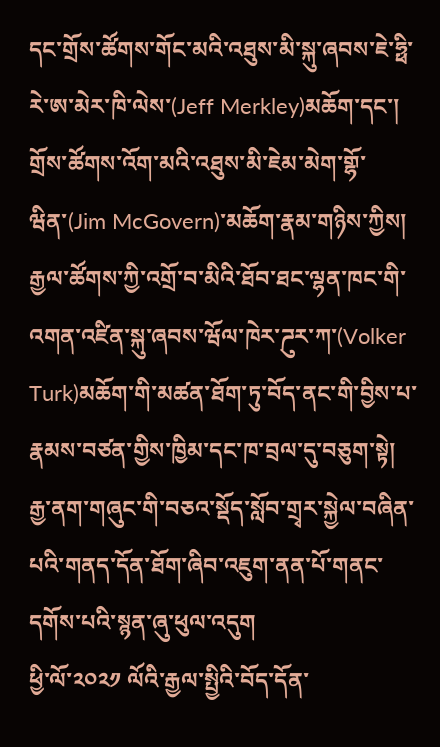དང་གྲོས་ཚོགས་གོང་མའི་འཐུས་མི་སྐུ་ཞབས་ཇེ་ཧྥི་རེ་ཨ་མེར་ཁི་ལེས་(Jeff Merkley)མཆོག་དང་། གྲོས་ཚོགས་འོག་མའི་འཐུས་མི་ཇེམ་མེག་གྷོ་ཝིན་(Jim McGovern)་མཆོག་རྣམ་གཉིས་ཀྱིས། རྒྱལ་ཚོགས་ཀྱི་འགྲོ་བ་མིའི་ཐོབ་ཐང་ལྷན་ཁང་གི་འགན་འཛིན་སྐུ་ཞབས་ཝོལ་ཁེར་ཌུར་ཀ་(Volker Turk)མཆོག་གི་མཚན་ཐོག་ཏུ་བོད་ནང་གི་བྱིས་པ་རྣམས་བཙན་གྱིས་ཁྱིམ་དང་ཁ་བྲལ་དུ་བཅུག་སྟེ། རྒྱ་ནག་གཞུང་གི་བཅའ་སྡོད་སློབ་གྲྭར་སྐྱེལ་བཞིན་པའི་གནད་དོན་ཐོག་ཞིབ་འཇུག་ནན་པོ་གནང་དགོས་པའི་སྙན་ཞུ་ཕུལ་འདུག
ཕྱི་ལོ་༢༠༢༡ ལོའི་རྒྱལ་སྤྱིའི་བོད་དོན་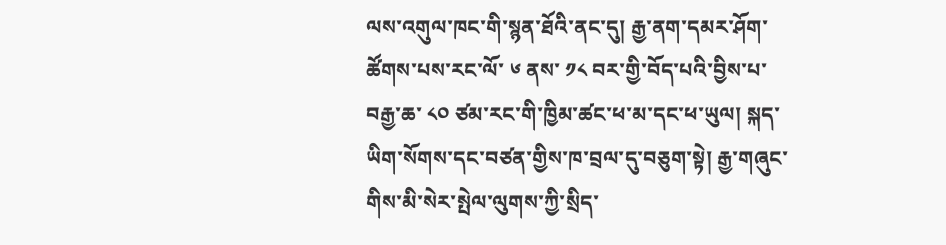ལས་འགུལ་ཁང་གི་སྙན་ཐོའི་ནང་དུ། རྒྱ་ནག་དམར་ཤོག་ཚོགས་པས་རང་ལོ་ ༦ ནས་ ༡༨ བར་གྱི་བོད་པའི་བྱིས་པ་བརྒྱ་ཆ་ ༨༠ ཙམ་རང་གི་ཁྱིམ་ཚང་ཕ་མ་དང་ཕ་ཡུལ། སྐད་ཡིག་སོགས་དང་བཙན་གྱིས་ཁ་བྲལ་དུ་བཅུག་སྟེ། རྒྱ་གཞུང་གིས་མི་སེར་སྤེལ་ལུགས་ཀྱི་སྲིད་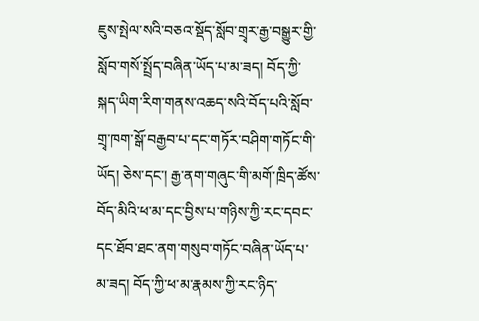ཇུས་སྤེལ་སའི་བཅའ་སྡོད་སློབ་གྲྭར་རྒྱ་བསྒྱུར་གྱི་སློབ་གསོ་སྤྲོད་བཞིན་ཡོད་པ་མ་ཟད། བོད་ཀྱི་སྐད་ཡིག་རིག་གནས་འཆད་སའི་བོད་པའི་སློབ་གྲྭ་ཁག་སྒོ་བརྒྱབ་པ་དང་གཏོར་བཤིག་གཏོང་གི་ཡོད། ཅེས་དང་། རྒྱ་ནག་གཞུང་གི་མགོ་ཁྲིད་ཚོས་བོད་མིའི་ཕ་མ་དང་བྱིས་པ་གཉིས་ཀྱི་རང་དབང་དང་ཐོབ་ཐང་ནག་གསུབ་གཏོང་བཞིན་ཡོད་པ་མ་ཟད། བོད་ཀྱི་ཕ་མ་རྣམས་ཀྱི་རང་ཉིད་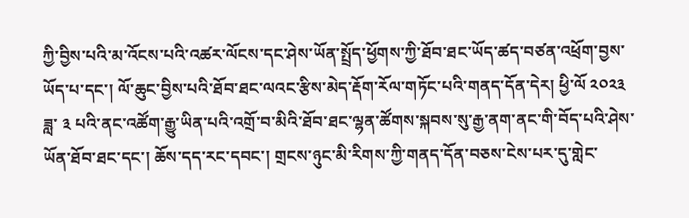ཀྱི་བྱིས་པའི་མ་འོངས་པའི་འཚར་ལོངས་དང་ཤེས་ཡོན་སྤྲོད་ཕྱོགས་ཀྱི་ཐོབ་ཐང་ཡོད་ཚད་བཙན་འཕྲོག་བྱས་ཡོད་པ་དང་། ལོ་ཆུང་བྱིས་པའི་ཐོབ་ཐང་ལའང་རྩིས་མེད་རྡོག་རོལ་གཏོང་པའི་གནད་དོན་དེར། ཕྱི་ལོ ༢༠༢༣ ཟླ་ ༣ པའི་ནང་འཚོག་རྒྱུ་ཡིན་པའི་འགྲོ་བ་མིའི་ཐོབ་ཐང་ལྷན་ཚོགས་སྐབས་སུ་རྒྱ་ནག་ནང་གི་བོད་པའི་ཤེས་ཡོན་ཐོབ་ཐང་དང་། ཆོས་དད་རང་དབང་། གྲངས་ཉུང་མི་རིགས་ཀྱི་གནད་དོན་བཅས་ངེས་པར་དུ་གླེང་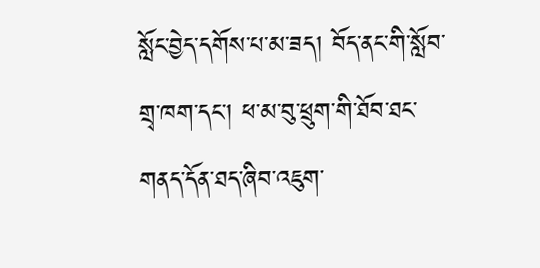སློང་བྱེད་དགོས་པ་མ་ཟད། བོད་ནང་གི་སློབ་གྲྭ་ཁག་དང་། ཕ་མ་བུ་ཕྲུག་གི་ཐོབ་ཐང་གནད་དོན་ཐད་ཞིབ་འཇུག་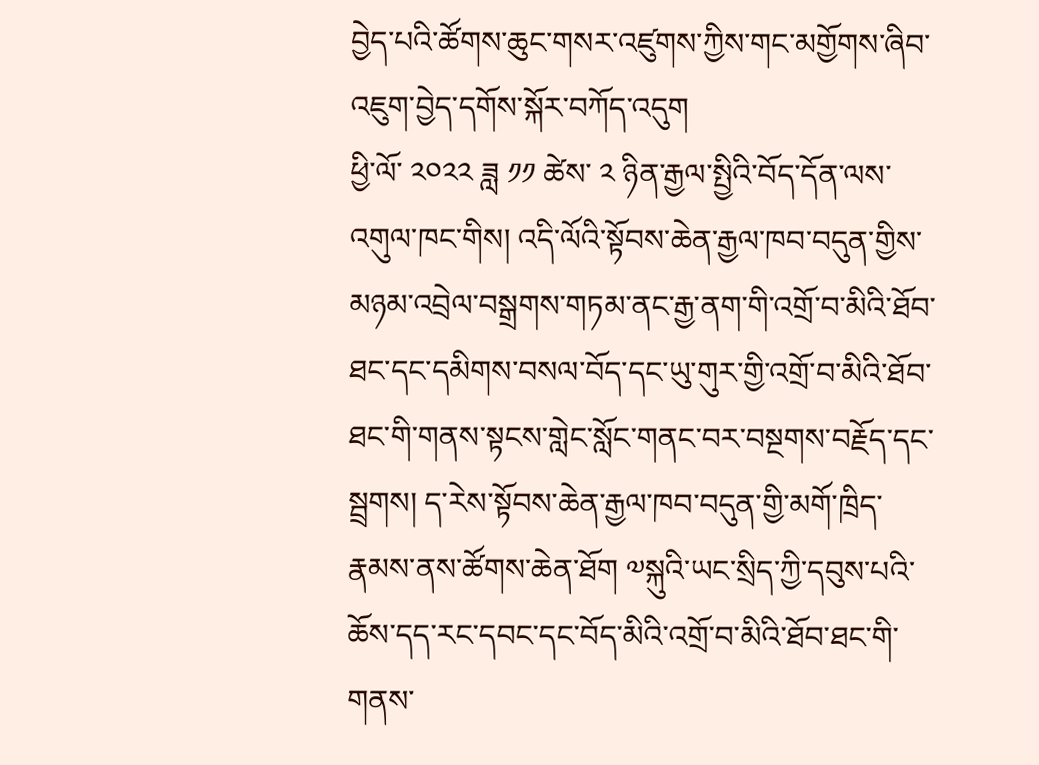བྱེད་པའི་ཚོགས་ཆུང་གསར་འཛུགས་ཀྱིས་གང་མགྱོགས་ཞིབ་འཇུག་བྱེད་དགོས་སྐོར་བཀོད་འདུག
ཕྱི་ལོ་ ༢༠༢༢ ཟླ ༡༡ ཚེས་ ༢ ཉིན་རྒྱལ་སྤྱིའི་བོད་དོན་ལས་འགུལ་ཁང་གིས། འདི་ལོའི་སྟོབས་ཆེན་རྒྱལ་ཁབ་བདུན་གྱིས་མཉམ་འབྲེལ་བསྒྲགས་གཏམ་ནང་རྒྱ་ནག་གི་འགྲོ་བ་མིའི་ཐོབ་ཐང་དང་དམིགས་བསལ་བོད་དང་ཡུ་གུར་གྱི་འགྲོ་བ་མིའི་ཐོབ་ཐང་གི་གནས་སྟངས་གླེང་སློང་གནང་བར་བསྔགས་བརྗོད་དང་སྦྲགས། ད་རེས་སྟོབས་ཆེན་རྒྱལ་ཁབ་བདུན་གྱི་མགོ་ཁྲིད་རྣམས་ནས་ཚོགས་ཆེན་ཐོག ༧སྐུའི་ཡང་སྲིད་ཀྱི་དབུས་པའི་ཆོས་དད་རང་དབང་དང་བོད་མིའི་འགྲོ་བ་མིའི་ཐོབ་ཐང་གི་གནས་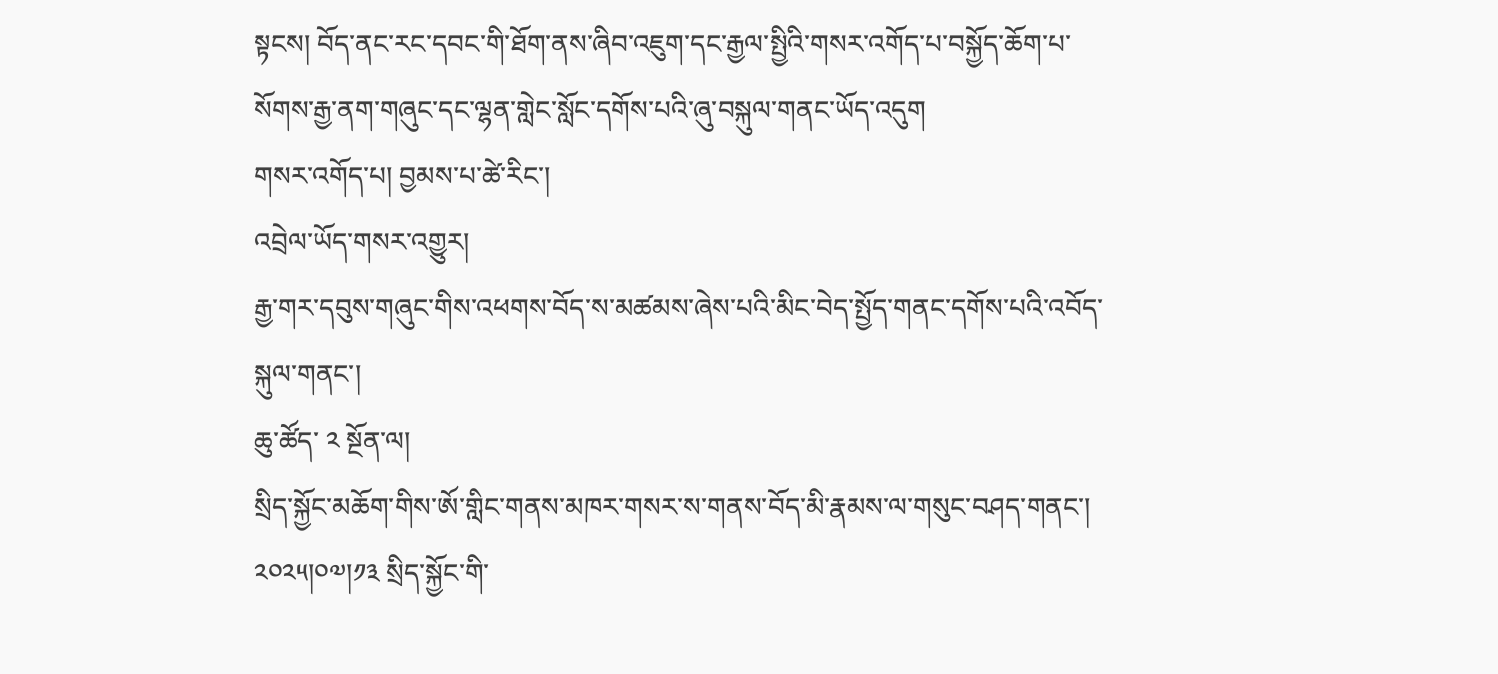སྟངས། བོད་ནང་རང་དབང་གི་ཐོག་ནས་ཞིབ་འཇུག་དང་རྒྱལ་སྤྱིའི་གསར་འགོད་པ་བསྐྱོད་ཆོག་པ་སོགས་རྒྱ་ནག་གཞུང་དང་ལྷན་གླེང་སློང་དགོས་པའི་ཞུ་བསྐུལ་གནང་ཡོད་འདུག
གསར་འགོད་པ། བྱམས་པ་ཚེ་རིང་།
འབྲེལ་ཡོད་གསར་འགྱུར།
རྒྱ་གར་དབུས་གཞུང་གིས་འཕགས་བོད་ས་མཚམས་ཞེས་པའི་མིང་བེད་སྤྱོད་གནང་དགོས་པའི་འབོད་སྐུལ་གནང་།
ཆུ་ཚོད་ ༢ སྔོན་ལ།
སྲིད་སྐྱོང་མཆོག་གིས་ཨོ་གླིང་གནས་མཁར་གསར་ས་གནས་བོད་མི་རྣམས་ལ་གསུང་བཤད་གནང་། ༢༠༢༥།༠༧།༡༣ སྲིད་སྐྱོང་གི་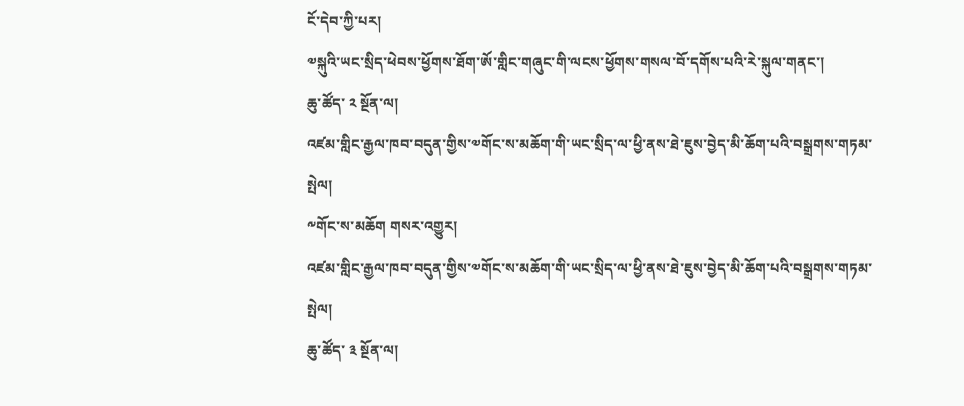ངོ་དེབ་ཀྱི་པར།
༧སྐུའི་ཡང་སྲིད་ཕེབས་ཕྱོགས་ཐོག་ཨོ་གླིང་གཞུང་གི་ལངས་ཕྱོགས་གསལ་བོ་དགོས་པའི་རེ་སྐུལ་གནང་།
ཆུ་ཚོད་ ༢ སྔོན་ལ།
འཛམ་གླིང་རྒྱལ་ཁབ་བདུན་གྱིས་༧གོང་ས་མཆོག་གི་ཡང་སྲིད་ལ་ཕྱི་ནས་ཐེ་ཇུས་བྱེད་མི་ཆོག་པའི་བསྒྲགས་གཏམ་སྤེལ།
༸གོང་ས་མཆོག གསར་འགྱུར།
འཛམ་གླིང་རྒྱལ་ཁབ་བདུན་གྱིས་༧གོང་ས་མཆོག་གི་ཡང་སྲིད་ལ་ཕྱི་ནས་ཐེ་ཇུས་བྱེད་མི་ཆོག་པའི་བསྒྲགས་གཏམ་སྤེལ།
ཆུ་ཚོད་ ༣ སྔོན་ལ།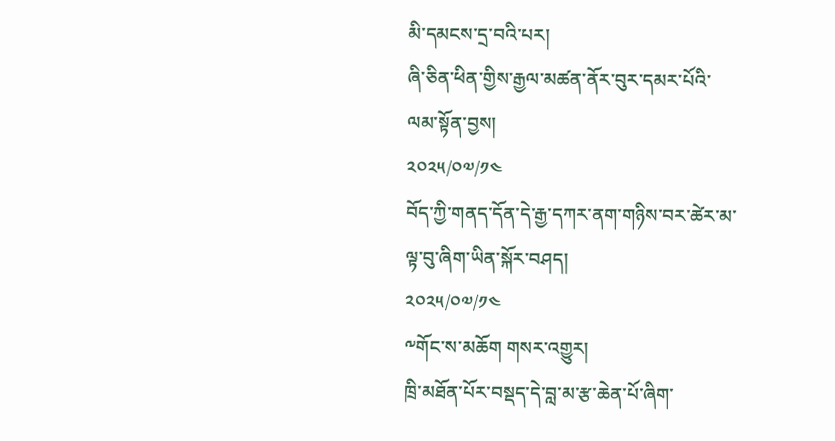མི་དམངས་དྲ་བའི་པར།
ཞི་ཅིན་ཕིན་གྱིས་རྒྱལ་མཚན་ནོར་བུར་དམར་པོའི་ལམ་སྟོན་བྱས།
༢༠༢༥/༠༧/༡༤
བོད་ཀྱི་གནད་དོན་དེ་རྒྱ་དཀར་ནག་གཉིས་བར་ཚེར་མ་ལྟ་བུ་ཞིག་ཡིན་སྐོར་བཤད།
༢༠༢༥/༠༧/༡༤
༸གོང་ས་མཆོག གསར་འགྱུར།
ཁྲི་མཐོན་པོར་བསྡད་དེ་བླ་མ་རྩ་ཆེན་པོ་ཞིག་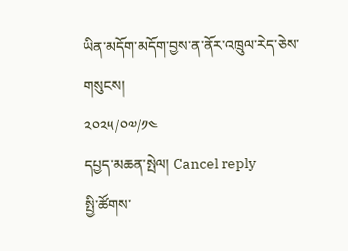ཡིན་མདོག་མདོག་བྱས་ན་ནོར་འཁྲུལ་རེད་ཅེས་གསུངས།
༢༠༢༥/༠༧/༡༤
དཔྱད་མཆན་སྤེལ། Cancel reply
སྤྱི་ཚོགས་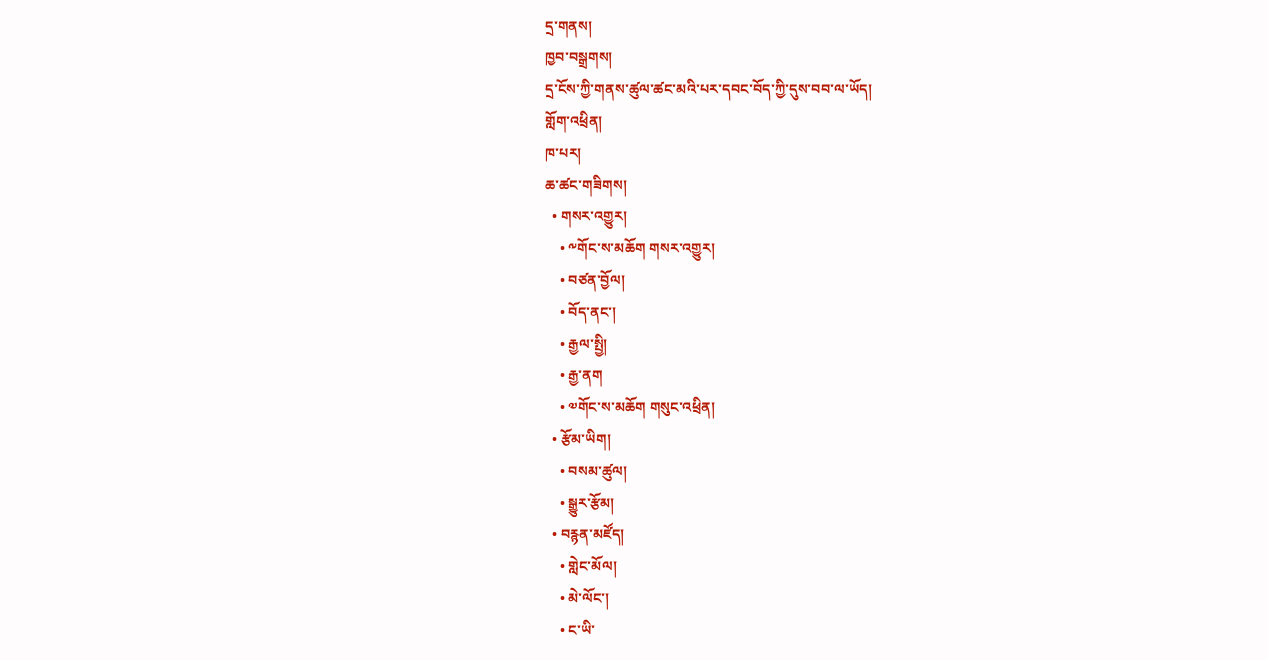དྲ་གནས།
ཁྱབ་བསྒྲགས།
དྲ་ངོས་ཀྱི་གནས་ཚུལ་ཚང་མའི་པར་དབང་བོད་ཀྱི་དུས་བབ་ལ་ཡོད།
གློག་འཕྲིན།
ཁ་པར།
ཆ་ཚང་གཟིགས།
  • གསར་འགྱུར།
    • ༸གོང་ས་མཆོག གསར་འགྱུར།
    • བཙན་བྱོལ།
    • བོད་ནང་།
    • རྒྱལ་སྤྱི།
    • རྒྱ་ནག
    • ༧གོང་ས་མཆོག གསུང་འཕྲིན།
  • རྩོམ་ཡིག།
    • བསམ་ཚུལ།
    • སྒྱུར་རྩོམ།
  • བརྙན་མཛོད།
    • གླེང་མོལ།
    • མེ་ལོང་།
    • ང་ཡི་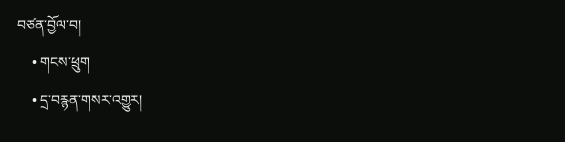བཙན་བྱོལ་བ།
    • གངས་ཕྲུག
    • དྲ་བརྙན་གསར་འགྱུར།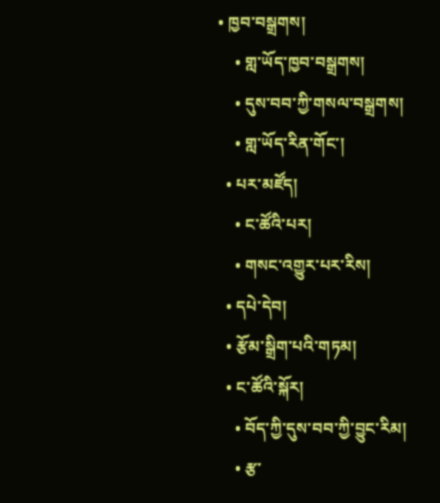• ཁྱབ་བསྒྲགས།
    • གླ་ཡོད་ཁྱབ་བསྒྲགས།
    • དུས་བབ་ཀྱི་གསལ་བསྒྲགས།
    • གླ་ཡོད་རིན་གོང་།
  • པར་མཛོད།
    • ང་ཚོའི་པར།
    • གསང་འགྱུར་པར་རིས།
  • དཔེ་དེབ།
  • རྩོམ་སྒྲིག་པའི་གཏམ།
  • ང་ཚོའི་སྐོར།
    • བོད་ཀྱི་དུས་བབ་ཀྱི་བྱུང་རིམ།
    • རྩ་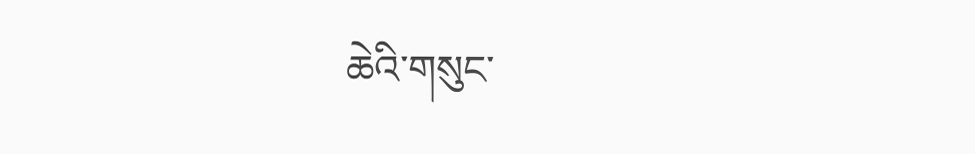ཆེའི་གསུང་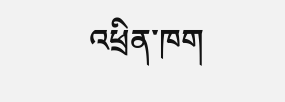འཕྲིན་ཁག